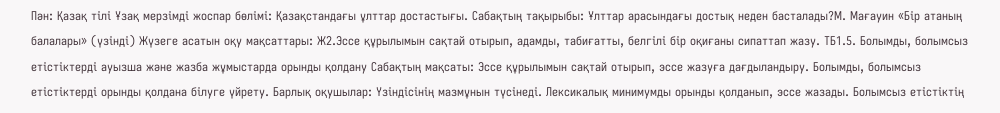Пән: Қазақ тілі Ұзақ мерзімді жоспар бөлімі: Қазақстандағы ұлттар достастығы. Сабақтың тақырыбы: Ұлттар арасындағы достық неден басталады?М. Мағауин «Бір атаның балалары» (үзінді) Жүзеге асатын оқу мақсаттары: Ж2.Эссе құрылымын сақтай отырып, адамды, табиғатты, белгілі бір оқиғаны сипаттап жазу. ТБ1.5. Болымды, болымсыз етістіктерді ауызша және жазба жұмыстарда орынды қолдану Сабақтың мақсаты: Эссе құрылымын сақтай отырып, эссе жазуға дағдыландыру. Болымды, болымсыз етістіктерді орынды қолдана білуге үйрету. Барлық оқушылар: Үзіндісінің мазмұнын түсінеді. Лексикалық минимумды орынды қолданып, эссе жазады. Болымсыз етістіктің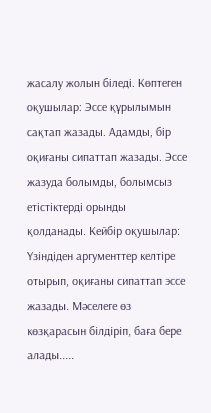жасалу жолын біледі. Көптеген оқушылар: Эссе құрылымын сақтап жазады. Адамды, бір оқиғаны сипаттап жазады. Эссе жазуда болымды, болымсыз етістіктерді орынды қолданады. Кейбір оқушылар: Үзіндіден аргументтер келтіре отырып, оқиғаны сипаттап эссе жазады. Мәселеге өз көзқарасын білдіріп, баға бере алады.....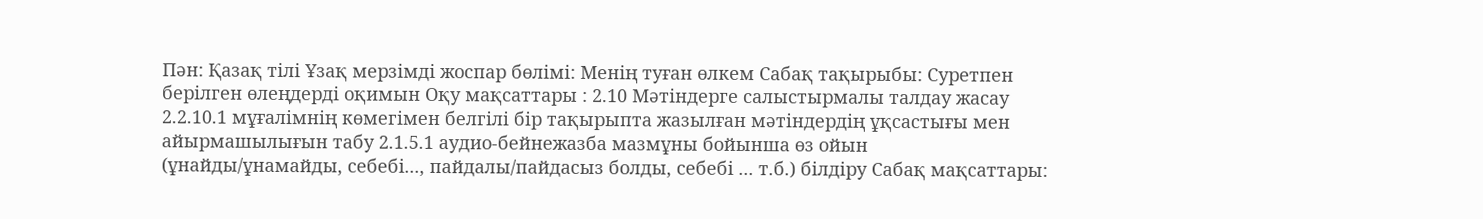Пән: Қазақ тілі Ұзақ мерзімді жоспар бөлімі: Менің туған өлкем Сабақ тақырыбы: Суретпен берілген өлеңдерді оқимын Оқу мақсаттары : 2.10 Мәтіндерге салыстырмалы талдау жасау 2.2.10.1 мұғалімнің көмегімен белгілі бір тақырыпта жазылған мәтіндердің ұқсастығы мен айырмашылығын табу 2.1.5.1 аудио-бейнежазба мазмұны бойынша өз ойын (ұнайды/ұнамайды, себебі..., пайдалы/пайдасыз болды, себебі ... т.б.) білдіру Сабақ мақсаттары: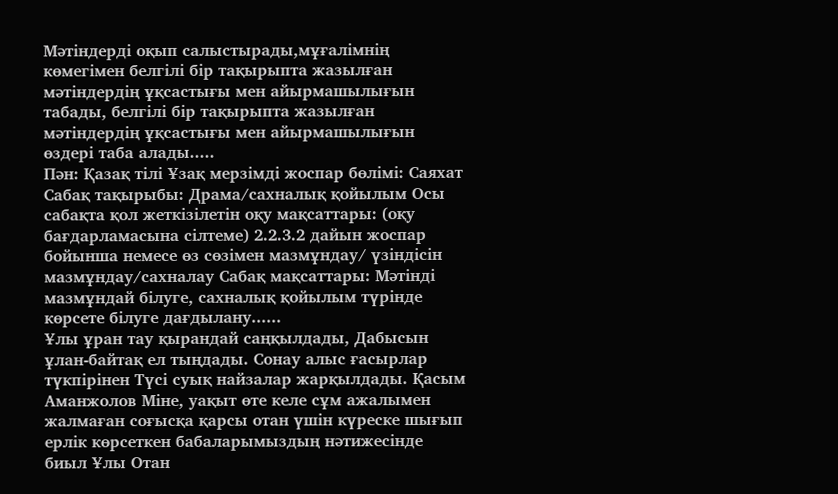Мәтіндерді оқып салыстырады,мұғалімнің көмегімен белгілі бір тақырыпта жазылған мәтіндердің ұқсастығы мен айырмашылығын табады, белгілі бір тақырыпта жазылған мәтіндердің ұқсастығы мен айырмашылығын өздері таба алады.....
Пән: Қазақ тілі Ұзақ мерзімді жоспар бөлімі: Саяхат Сабақ тақырыбы: Драма/сахналық қойылым Осы сабақта қол жеткізілетін оқу мақсаттары: (оқу бағдарламасына сілтеме) 2.2.3.2 дайын жоспар бойынша немесе өз сөзімен мазмұндау/ үзіндісін мазмұндау/сахналау Сабақ мақсаттары: Мәтінді мазмұндай білуге, сахналық қойылым түрінде көрсете білуге дағдылану......
Ұлы ұран тау қырандай саңқылдады, Дабысын ұлан-байтақ ел тыңдады. Сонау алыс ғасырлар түкпірінен Түсі суық найзалар жарқылдады. Қасым Аманжолов Міне, уақыт өте келе сұм ажалымен жалмаған соғысқа қарсы отан үшін күреске шығып ерлік көрсеткен бабаларымыздың нәтижесінде биыл Ұлы Отан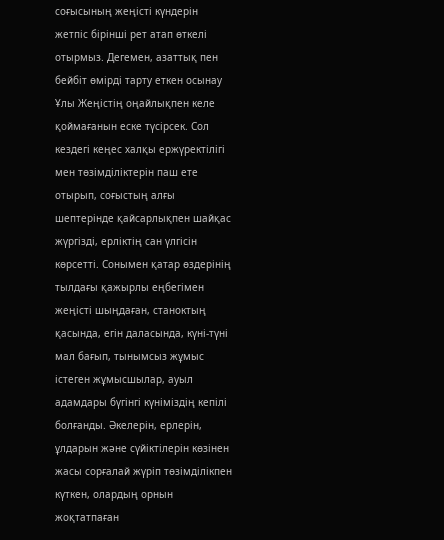соғысының жеңісті күндерін жетпіс бірінші рет атап өткелі отырмыз. Дегемен, азаттық пен бейбіт өмірді тарту еткен осынау Ұлы Жеңістің оңайлықпен келе қоймағанын еске түсірсек. Сол кездегі кеңес халқы ержүректілігі мен төзімділіктерін паш ете отырып, соғыстың алғы шептерінде қайсарлықпен шайқас жүргізді, ерліктің сан үлгісін көрсетті. Сонымен қатар өздерінің тылдағы қажырлы еңбегімен жеңісті шыңдаған, станоктың қасында, егін даласында, күні-түні мал бағып, тынымсыз жұмыс істеген жұмысшылар, ауыл адамдары бүгінгі күніміздің кепілі болғанды. Әкелерін, ерлерін, ұлдарын және сүйіктілерін көзінен жасы сорғалай жүріп төзімділікпен күткен, олардың орнын жоқтатпаған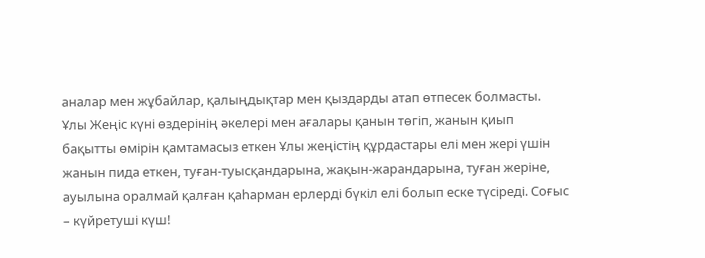аналар мен жұбайлар, қалыңдықтар мен қыздарды атап өтпесек болмасты. Ұлы Жеңіс күні өздерінің әкелері мен ағалары қанын төгіп, жанын қиып бақытты өмірін қамтамасыз еткен Ұлы жеңістің құрдастары елі мен жері үшін жанын пида еткен, туған-туысқандарына, жақын-жарандарына, туған жеріне, ауылына оралмай қалған қаһарман ерлерді бүкіл елі болып еске түсіреді. Соғыс – күйретуші күш!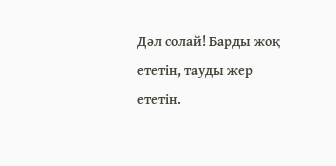Дәл солай! Барды жоқ ететін, тауды жер ететін.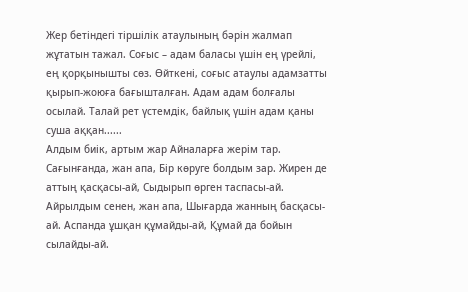Жер бетіндегі тіршілік атаулының бәрін жалмап жұтатын тажал. Соғыс – адам баласы үшін ең үрейлі, ең қорқынышты сөз. Өйткені, соғыс атаулы адамзатты қырып-жоюға бағышталған. Адам адам болғалы осылай. Талай рет үстемдік, байлық үшін адам қаны суша аққан......
Алдым биік, артым жар Айналарға жерім тар. Сағынғанда, жан апа, Бір көруге болдым зар. Жирен де аттың қасқасы-ай, Сыдырып өрген таспасы-ай. Айрылдым сенен, жан апа, Шығарда жанның басқасы-ай. Аспанда ұшқан құмайды-ай, Құмай да бойын сылайды-ай.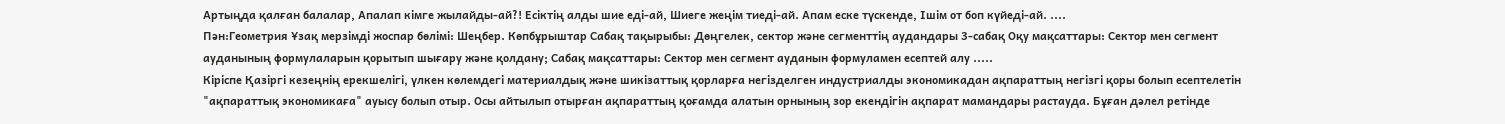Артыңда қалған балалар, Апалап кімге жылайды-ай?! Есіктің алды шие еді-ай, Шиеге жеңім тиеді-ай. Апам еске түскенде, Ішім от боп күйеді-ай. ....
Пән:Геометрия Ұзақ мерзімді жоспар бөлімі: Шеңбер. Көпбұрыштар Сабақ тақырыбы: Дөңгелек, сектор және сегменттің аудандары 3-сабақ Оқу мақсаттары: Сектор мен сегмент ауданының формулаларын қорытып шығару және қолдану; Сабақ мақсаттары: Сектор мен сегмент ауданын формуламен есептей алу .....
Кіріспе Қазіргі кезеңнің ерекшелігі, үлкен көлемдегі материалдық және шикізаттық қорларға негізделген индустриалды экономикадан ақпараттың негізгі қоры болып есептелетін "ақпараттық экономикаға" ауысу болып отыр. Осы айтылып отырған ақпараттың қоғамда алатын орнының зор екендігін ақпарат мамандары растауда. Бұған дәлел ретінде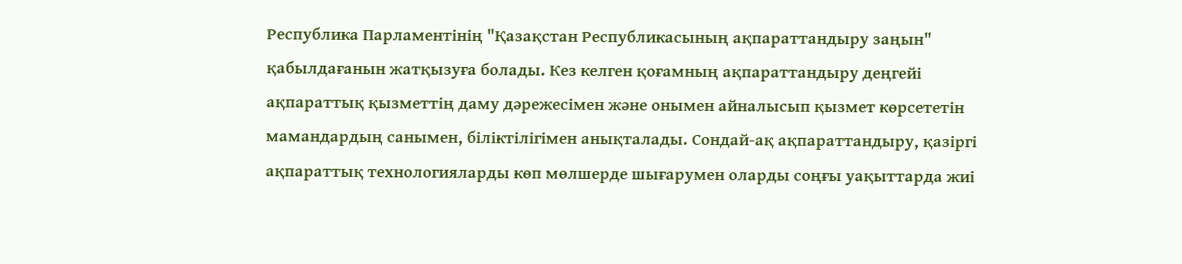Республика Парламентінің "Қазақстан Республикасының ақпараттандыру заңын" қабылдағанын жатқызуға болады. Кез келген қоғамның ақпараттандыру деңгейі ақпараттық қызметтің даму дәрежесімен және онымен айналысып қызмет көрсететін мамандардың санымен, біліктілігімен анықталады. Сондай-ақ ақпараттандыру, қазіргі ақпараттық технологияларды көп мөлшерде шығарумен оларды соңғы уақыттарда жиі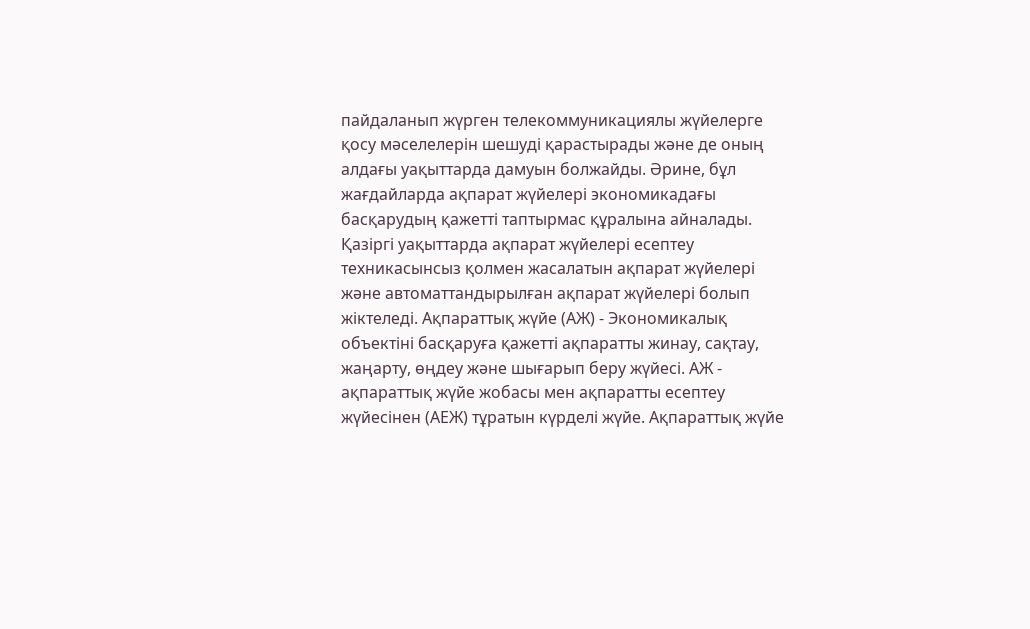пайдаланып жүрген телекоммуникациялы жүйелерге қосу мәселелерін шешуді қарастырады және де оның алдағы уақыттарда дамуын болжайды. Әрине, бұл жағдайларда ақпарат жүйелері экономикадағы басқарудың қажетті таптырмас құралына айналады. Қазіргі уақыттарда ақпарат жүйелері есептеу техникасынсыз қолмен жасалатын ақпарат жүйелері және автоматтандырылған ақпарат жүйелері болып жіктеледі. Ақпараттық жүйе (АЖ) - Экономикалық объектіні басқаруға қажетті ақпаратты жинау, сақтау, жаңарту, өңдеу және шығарып беру жүйесі. АЖ - ақпараттық жүйе жобасы мен ақпаратты есептеу жүйесінен (АЕЖ) тұратын күрделі жүйе. Ақпараттық жүйе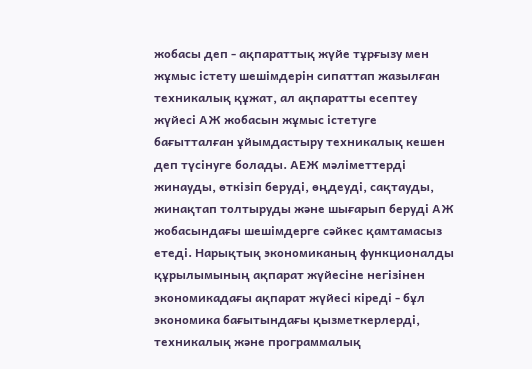жобасы деп - ақпараттық жүйе тұрғызу мен жұмыс істету шешімдерін сипаттап жазылған техникалық құжат, ал ақпаратты есептеу жүйесі АЖ жобасын жұмыс істетуге бағытталған ұйымдастыру техникалық кешен деп түсінуге болады. АЕЖ мәліметтерді жинауды, өткізіп беруді, өңдеуді, сақтауды, жинақтап толтыруды және шығарып беруді АЖ жобасындағы шешімдерге сәйкес қамтамасыз етеді. Нарықтық экономиканың функционалды құрылымының ақпарат жүйесіне негізінен экономикадағы ақпарат жүйесі кіреді - бұл экономика бағытындағы қызметкерлерді, техникалық және программалық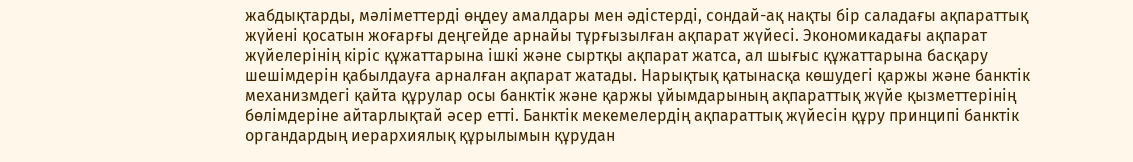жабдықтарды, мәліметтерді өңдеу амалдары мен әдістерді, сондай-ақ нақты бір саладағы ақпараттық жүйені қосатын жоғарғы деңгейде арнайы тұрғызылған ақпарат жүйесі. Экономикадағы ақпарат жүйелерінің кіріс құжаттарына ішкі және сыртқы ақпарат жатса, ал шығыс құжаттарына басқару шешімдерін қабылдауға арналған ақпарат жатады. Нарықтық қатынасқа көшудегі қаржы және банктік механизмдегі қайта құрулар осы банктік және қаржы ұйымдарының ақпараттық жүйе қызметтерінің бөлімдеріне айтарлықтай әсер етті. Банктік мекемелердің ақпараттық жүйесін құру принципі банктік органдардың иерархиялық құрылымын құрудан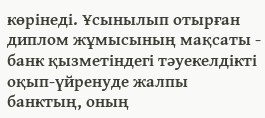көрінеді. Ұсынылып отырған диплом жұмысының мақсаты - банк қызметіндегі тәуекелдікті оқып-үйренуде жалпы банктың, оның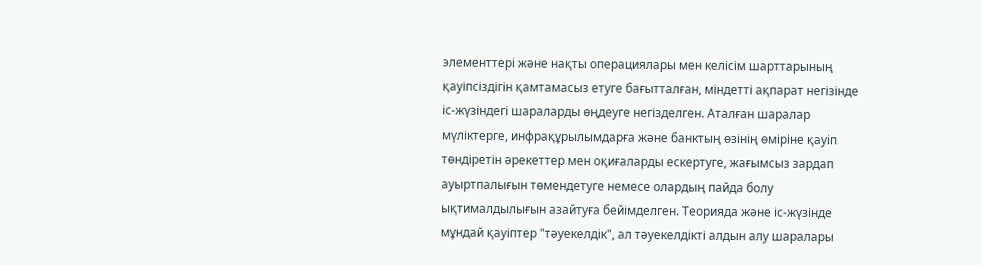элементтері және нақты операциялары мен келісім шарттарының қауіпсіздігін қамтамасыз етуге бағытталған, міндетті ақпарат негізінде іс-жүзіндегі шараларды өңдеуге негізделген. Аталған шаралар мүліктерге, инфрақұрылымдарға және банктың өзінің өміріне қауіп төндіретін әрекеттер мен оқиғаларды ескертуге, жағымсыз зардап ауыртпалығын төмендетуге немесе олардың пайда болу ықтималдылығын азайтуға бейімделген. Теорияда және іс-жүзінде мұндай қауіптер "тәуекелдік", ал тәуекелдікті алдын алу шаралары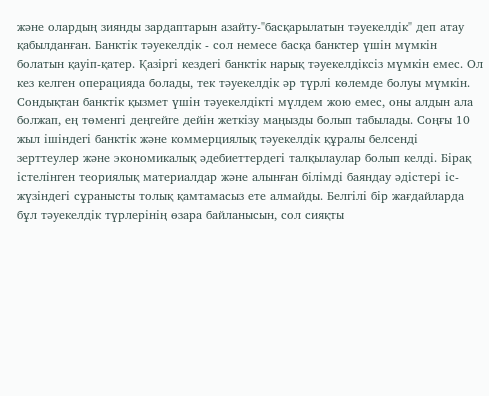және олардың зиянды зардаптарын азайту-"басқарылатын тәуекелдік" деп атау қабылданған. Банктік тәуекелдік - сол немесе басқа банктер үшін мүмкін болатын қауіп-қатер. Қазіргі кездегі банктік нарық тәуекелдіксіз мүмкін емес. Ол кез келген операцияда болады, тек тәуекелдік әр түрлі көлемде болуы мүмкін. Сондықтан банктік қызмет үшін тәуекелдікті мүлдем жою емес, оны алдын ала болжап, ең төменгі деңгейге дейін жеткізу маңызды болып табылады. Соңғы 10 жыл ішіндегі банктік және коммерциялық тәуекелдік құралы белсенді зерттеулер және экономикалық әдебиеттердегі талқылаулар болып келді. Бірақ істелінген теориялық материалдар және алынған білімді баяндау әдістері іс-жүзіндегі сұранысты толық қамтамасыз ете алмайды. Белгілі бір жағдайларда бұл тәуекелдік түрлерінің өзара байланысын, сол сияқты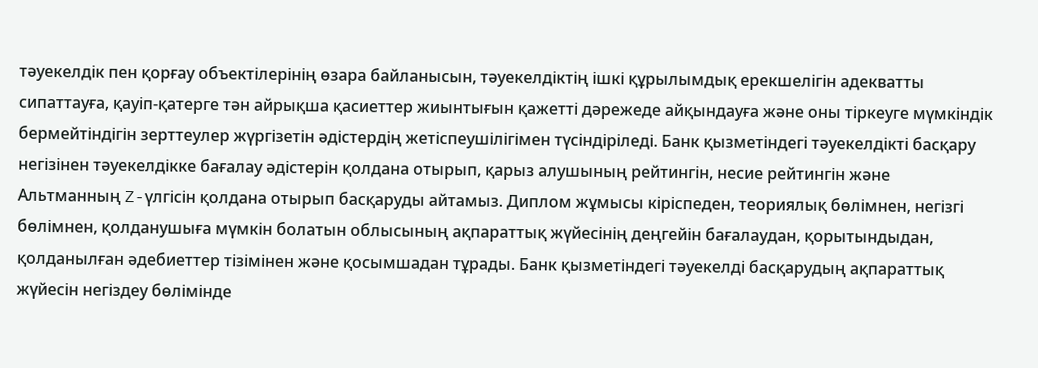тәуекелдік пен қорғау объектілерінің өзара байланысын, тәуекелдіктің ішкі құрылымдық ерекшелігін адекватты сипаттауға, қауіп-қатерге тән айрықша қасиеттер жиынтығын қажетті дәрежеде айқындауға және оны тіркеуге мүмкіндік бермейтіндігін зерттеулер жүргізетін әдістердің жетіспеушілігімен түсіндіріледі. Банк қызметіндегі тәуекелдікті басқару негізінен тәуекелдікке бағалау әдістерін қолдана отырып, қарыз алушының рейтингін, несие рейтингін және Альтманның Z-үлгісін қолдана отырып басқаруды айтамыз. Диплом жұмысы кіріспеден, теориялық бөлімнен, негізгі бөлімнен, қолданушыға мүмкін болатын облысының ақпараттық жүйесінің деңгейін бағалаудан, қорытындыдан, қолданылған әдебиеттер тізімінен және қосымшадан тұрады. Банк қызметіндегі тәуекелді басқарудың ақпараттық жүйесін негіздеу бөлімінде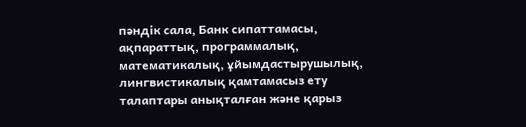пәндік сала, Банк сипаттамасы, ақпараттық, программалық, математикалық, ұйымдастырушылық, лингвистикалық қамтамасыз ету талаптары анықталған және қарыз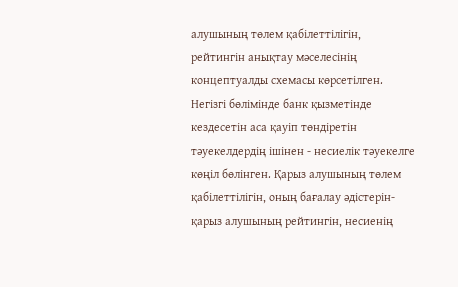алушының төлем қабілеттілігін, рейтингін анықтау мәселесінің концептуалды схемасы көрсетілген. Негізгі бөлімінде банк қызметінде кездесетін аса қауіп төндіретін тәуекелдердің ішінен - несиелік тәуекелге көңіл бөлінген. Қарыз алушының төлем қабілеттілігін, оның бағалау әдістерін-қарыз алушының рейтингін, несиенің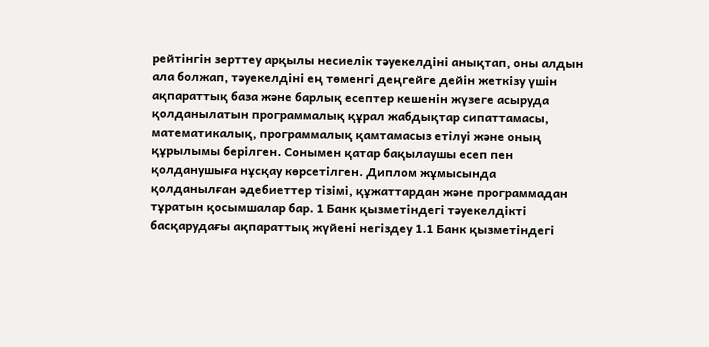рейтінгін зерттеу арқылы несиелік тәуекелдіні анықтап, оны алдын ала болжап, тәуекелдіні ең төменгі деңгейге дейін жеткізу үшін ақпараттық база және барлық есептер кешенін жүзеге асыруда қолданылатын программалық құрал жабдықтар сипаттамасы, математикалық, программалық қамтамасыз етілуі және оның құрылымы берілген. Сонымен қатар бақылаушы есеп пен қолданушыға нұсқау көрсетілген. Диплом жұмысында қолданылған әдебиеттер тізімі, құжаттардан және программадан тұратын қосымшалар бар. 1 Банк қызметіндегі тәуекелдікті басқарудағы ақпараттық жүйені негіздеу 1.1 Банк қызметіндегі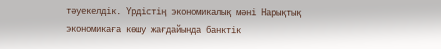тәуекелдік. Үрдістің экономикалық мәні Нарықтық экономикаға көшу жағдайында банктік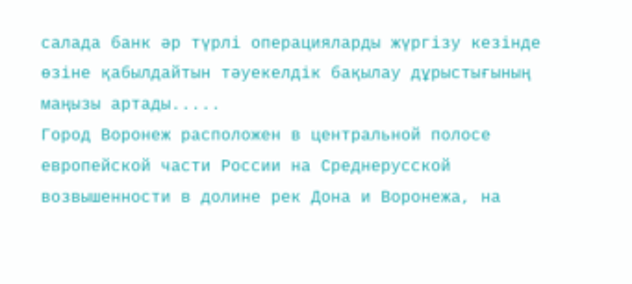салада банк әр түрлі операцияларды жүргізу кезінде өзіне қабылдайтын тәуекелдік бақылау дұрыстығының маңызы артады.....
Город Воронеж расположен в центральной полосе европейской части России на Среднерусской возвышенности в долине рек Дона и Воронежа, на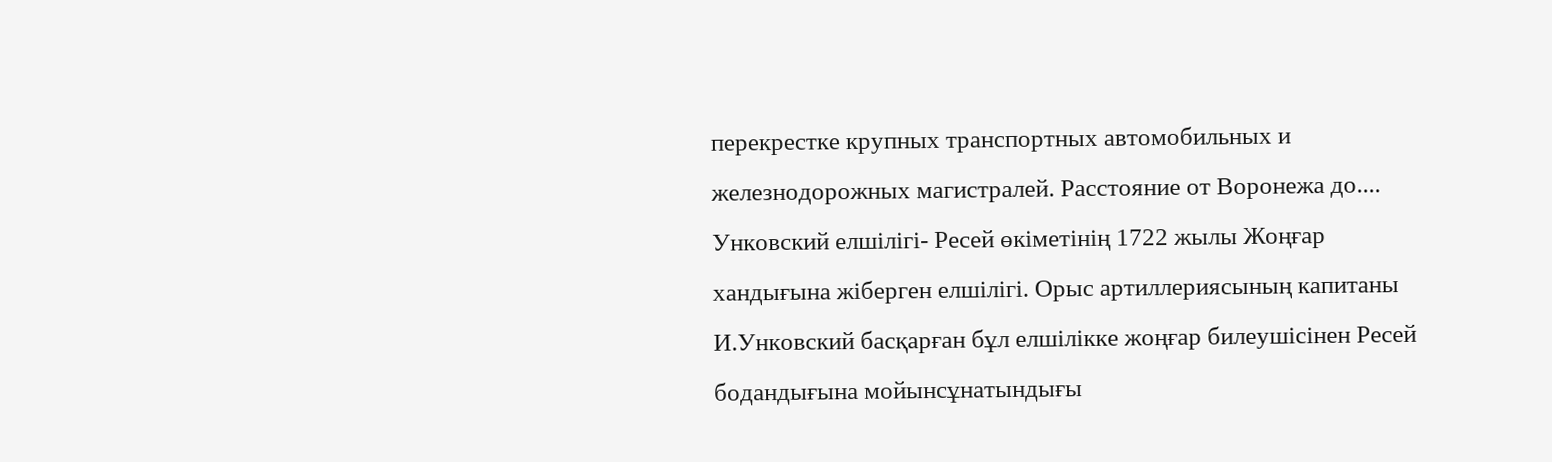перекрестке крупных транспортных автомобильных и железнодорожных магистралей. Расстояние от Воронежа до....
Унковский елшілігі- Ресей өкіметінің 1722 жылы Жоңғар хандығына жіберген елшілігі. Орыс артиллериясының капитаны И.Унковский басқарған бұл елшілікке жоңғар билеушісінен Ресей бодандығына мойынсұнатындығы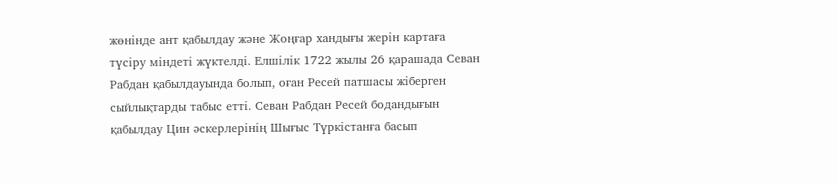жөнінде ант қабылдау және Жоңғар хандығы жерін картаға түсіру міндеті жүктелді. Елшілік 1722 жылы 26 қарашада Севан Рабдан қабылдауында болып, оған Ресей патшасы жіберген сыйлықтарды табыс етті. Севан Рабдан Ресей бодандығын қабылдау Цин әскерлерінің Шығыс Түркістанға басып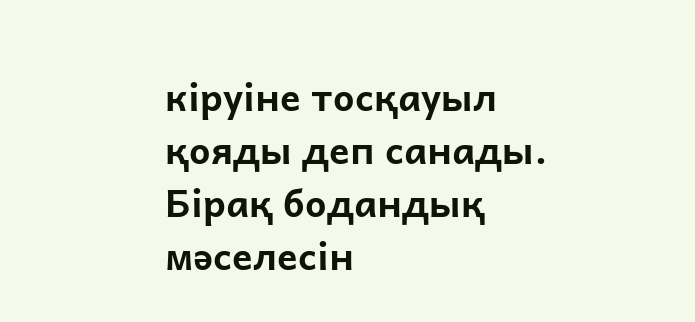кіруіне тосқауыл қояды деп санады. Бірақ бодандық мәселесін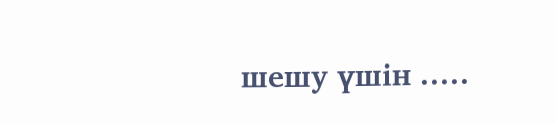шешу үшін .....